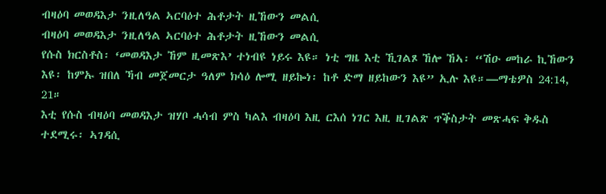ብዛዕባ መወዳእታ ንዚለዓል ኣርባዕተ ሕቶታት ዚኸውን መልሲ
ብዛዕባ መወዳእታ ንዚለዓል ኣርባዕተ ሕቶታት ዚኸውን መልሲ
የሱስ ክርስቶስ፡ ‘መወዳእታ ኸም ዚመጽእ’ ተነብዩ ነይሩ እዩ። ነቲ ግዜ እቲ ኺገልጾ ኸሎ ኸኣ፡ “ሽዑ መከራ ኪኸውን እዩ፡ ከምኡ ዝበለ ኻብ መጀመርታ ዓለም ክሳዕ ሎሚ ዘይኰነ፡ ከቶ ድማ ዘይከውን እዩ” ኢሉ እዩ።—ማቴዎስ 24:14, 21።
እቲ የሱስ ብዛዕባ መወዳእታ ዝሃቦ ሓሳብ ምስ ካልእ ብዛዕባ እዚ ርእሰ ነገር እዚ ዚገልጽ ጥቕስታት መጽሓፍ ቅዱስ ተደሚሩ፡ ኣገዳሲ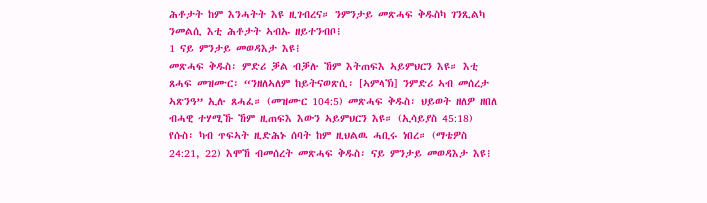ሕቶታት ከም እንሓትት እዩ ዚገብረና። ንምንታይ መጽሓፍ ቅዱስካ ገንጺልካ ንመልሲ እቲ ሕቶታት ኣብኡ ዘይተንብቦ፧
1 ናይ ምንታይ መወዳእታ እዩ፧
መጽሓፍ ቅዱስ፡ ምድሪ ቓል ብቓሉ ኸም እትጠፍእ ኣይምህርን እዩ። እቲ ጸሓፍ መዝሙር፡ “ንዘለኣለም ከይትናወጽሲ፡ [ኣምላኽ] ንምድሪ ኣብ መሰረታ ኣጽንዓ” ኢሉ ጸሓፈ። (መዝሙር 104:5) መጽሓፍ ቅዱስ፡ ህይወት ዘለዎ ዘበለ ብሓዊ ተሃሚኹ ኸም ዚጠፍእ እውን ኣይምህርን እዩ። (ኢሳይያስ 45:18) የሱስ፡ ካብ ጥፍኣት ዚድሕኑ ሰባት ከም ዚህልዉ ሓቢሩ ነበረ። (ማቴዎስ 24:21, 22) እሞኸ ብመሰረት መጽሓፍ ቅዱስ፡ ናይ ምንታይ መወዳእታ እዩ፧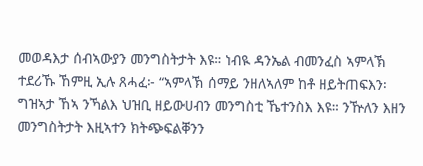መወዳእታ ሰብኣውያን መንግስትታት እዩ። ነብዪ ዳንኤል ብመንፈስ ኣምላኽ ተደሪኹ ኸምዚ ኢሉ ጸሓፈ፦ “ኣምላኽ ሰማይ ንዘለኣለም ከቶ ዘይትጠፍእን፡ ግዝኣታ ኸኣ ንኻልእ ህዝቢ ዘይውሀብን መንግስቲ ኼተንስእ እዩ። ንዅለን እዘን መንግስትታት እዚኣተን ክትጭፍልቐንን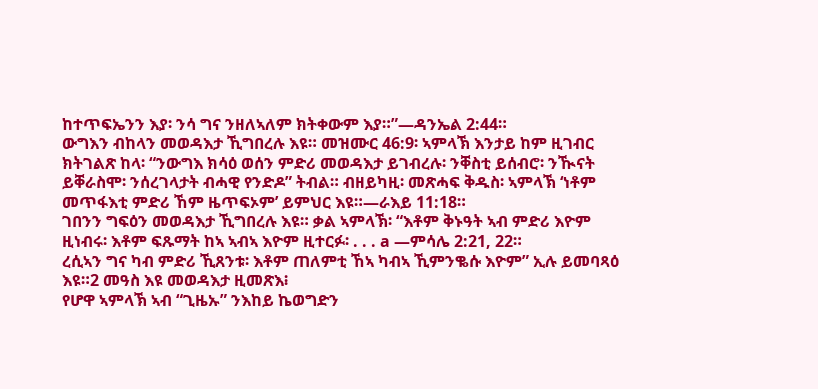ከተጥፍኤንን እያ፡ ንሳ ግና ንዘለኣለም ክትቀውም እያ።”—ዳንኤል 2:44።
ውግእን ብከላን መወዳእታ ኺግበረሉ እዩ። መዝሙር 46:9፡ ኣምላኽ እንታይ ከም ዚገብር ክትገልጽ ከላ፡ “ንውግእ ክሳዕ ወሰን ምድሪ መወዳእታ ይገብረሉ፡ ንቐስቲ ይሰብሮ፡ ንዂናት ይቐራስሞ፡ ንሰረገላታት ብሓዊ የንድዶ” ትብል። ብዘይካዚ፡ መጽሓፍ ቅዱስ፡ ኣምላኽ ‘ነቶም መጥፋእቲ ምድሪ ኸም ዜጥፍኦም’ ይምህር እዩ።—ራእይ 11:18።
ገበንን ግፍዕን መወዳእታ ኺግበረሉ እዩ። ቃል ኣምላኽ፡ “እቶም ቅኑዓት ኣብ ምድሪ እዮም ዚነብሩ፡ እቶም ፍጹማት ከኣ ኣብኣ እዮም ዚተርፉ፡ . . . a —ምሳሌ 2:21, 22።
ረሲኣን ግና ካብ ምድሪ ኺጸንቱ፡ እቶም ጠለምቲ ኸኣ ካብኣ ኺምንቈሱ እዮም” ኢሉ ይመባጻዕ እዩ።2 መዓስ እዩ መወዳእታ ዚመጽእ፧
የሆዋ ኣምላኽ ኣብ “ጊዜኡ” ንእከይ ኬወግድን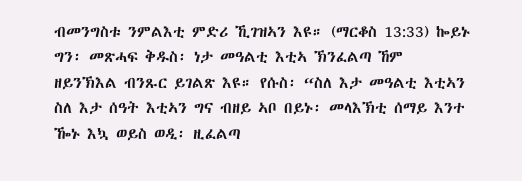ብመንግስቱ ንምልእቲ ምድሪ ኺገዝኣን እዩ። (ማርቆስ 13:33) ኰይኑ ግን፡ መጽሓፍ ቅዱስ፡ ነታ መዓልቲ እቲኣ ኽንፈልጣ ኸም ዘይንኽእል ብንጹር ይገልጽ እዩ። የሱስ፡ “ስለ እታ መዓልቲ እቲኣን ስለ እታ ሰዓት እቲኣን ግና ብዘይ ኣቦ በይኑ፡ መላእኽቲ ሰማይ እንተ ዀኑ እኳ ወይስ ወዲ፡ ዚፈልጣ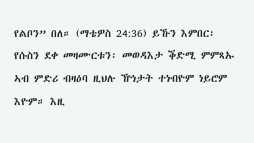የልቦን” በለ። (ማቴዎስ 24:36) ይኹን እምበር፡ የሱስን ደቀ መዛሙርቱን፡ መወዳእታ ቕድሚ ምምጻኡ ኣብ ምድሪ ብዛዕባ ዚህሉ ዅነታት ተነብዮም ነይሮም እዮም። እዚ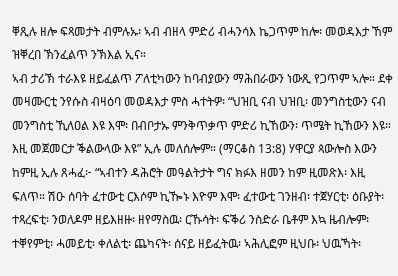ቐጺሉ ዘሎ ፍጻመታት ብምሉኡ፡ ኣብ ብዘላ ምድሪ ብሓንሳእ ኬጋጥም ከሎ፡ መወዳእታ ኸም ዝቐረበ ኽንፈልጥ ንኽእል ኢና።
ኣብ ታሪኽ ተራእዩ ዘይፈልጥ ፖለቲካውን ከባብያውን ማሕበራውን ነውጺ የጋጥም ኣሎ። ደቀ መዛሙርቲ ንየሱስ ብዛዕባ መወዳእታ ምስ ሓተትዎ፡ “ህዝቢ ናብ ህዝቢ፡ መንግስቲውን ናብ መንግስቲ ኺለዐል እዩ እሞ፡ በብቦታኡ ምንቅጥቃጥ ምድሪ ኪኸውን፡ ጥሜት ኪኸውን እዩ። እዚ መጀመርታ ቕልውላው እዩ” ኢሉ መለሰሎም። (ማርቆስ 13:8) ሃዋርያ ጳውሎስ እውን ከምዚ ኢሉ ጸሓፈ፦ “ኣብተን ዳሕሮት መዓልትታት ግና ክፉእ ዘመን ከም ዚመጽእ፡ እዚ ፍለጥ። ሽዑ ሰባት ፈተውቲ ርእሶም ኪዀኑ እዮም እሞ፡ ፈተውቲ ገንዘብ፡ ተጀሃርቲ፡ ዕቡያት፡ ተጻረፍቲ፡ ንወለዶም ዘይእዘዙ፡ ዘየማስዉ፡ ርኹሳት፡ ፍቕሪ ንስድራ ቤቶም እኳ ዜብሎም፡ ተቐየምቲ፡ ሓመይቲ፡ ቀለልቲ፡ ጨካናት፡ ሰናይ ዘይፈትዉ፡ ኣሕሊፎም ዚህቡ፡ ህዉኻት፡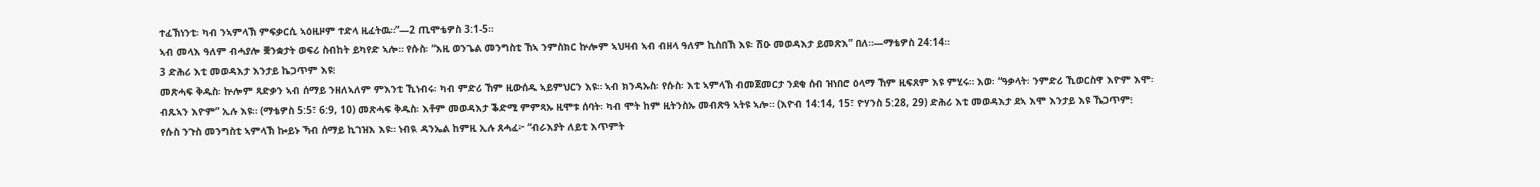ተፈኽነንቲ፡ ካብ ንኣምላኽ ምፍቃርሲ ኣዕዚዞም ተድላ ዚፈትዉ።”—2 ጢሞቴዎስ 3:1-5።
ኣብ መላእ ዓለም ብሓያሎ ቛንቋታት ወፍሪ ስብከት ይካየድ ኣሎ። የሱስ፡ “እዚ ወንጌል መንግስቲ ኸኣ ንምስክር ኵሎም ኣህዛብ ኣብ ብዘላ ዓለም ኪስበኽ እዩ፡ ሽዑ መወዳእታ ይመጽእ” በለ።—ማቴዎስ 24:14።
3 ድሕሪ እቲ መወዳእታ እንታይ ኬጋጥም እዩ፧
መጽሓፍ ቅዱስ፡ ኵሎም ጻድቃን ኣብ ሰማይ ንዘለኣለም ምእንቲ ኺነብሩ፡ ካብ ምድሪ ኸም ዚውሰዱ ኣይምህርን እዩ። ኣብ ክንዳኡስ፡ የሱስ፡ እቲ ኣምላኽ ብመጀመርታ ንደቂ ሰብ ዝነበሮ ዕላማ ኸም ዚፍጸም እዩ ምሂሩ። እወ፡ “ዓቃላት፡ ንምድሪ ኺወርስዋ እዮም እሞ፡ ብጹኣን እዮም” ኢሉ እዩ። (ማቴዎስ 5:5፣ 6:9, 10) መጽሓፍ ቅዱስ፡ እቶም መወዳእታ ቕድሚ ምምጻኡ ዚሞቱ ሰባት፡ ካብ ሞት ከም ዚትንስኡ መብጽዓ ኣትዩ ኣሎ። (እዮብ 14:14, 15፣ ዮሃንስ 5:28, 29) ድሕሪ እቲ መወዳእታ ደኣ እሞ እንታይ እዩ ኼጋጥም፧
የሱስ ንጉስ መንግስቲ ኣምላኽ ኰይኑ ኻብ ሰማይ ኪገዝእ እዩ። ነብዪ ዳንኤል ከምዚ ኢሉ ጸሓፈ፦ “ብራእያት ለይቲ እጥምት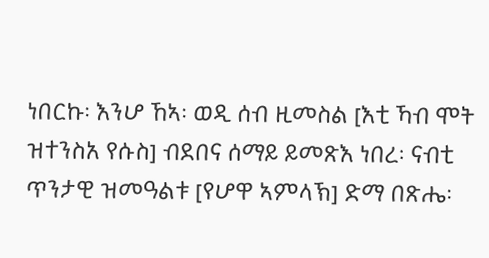ነበርኩ፡ እንሆ ኸኣ፡ ወዲ ሰብ ዚመስል [እቲ ኻብ ሞት ዝተንስአ የሱስ] ብደበና ሰማይ ይመጽእ ነበረ፡ ናብቲ ጥንታዊ ዝመዓልቱ [የሆዋ ኣምላኽ] ድማ በጽሔ፡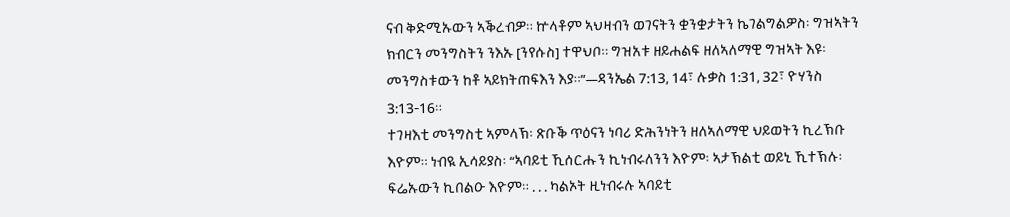ናብ ቅድሚኡውን ኣቕረብዎ። ኵላቶም ኣህዛብን ወገናትን ቋንቋታትን ኬገልግልዎስ፡ ግዝኣትን ክብርን መንግስትን ንእኡ [ንየሱስ] ተዋህቦ። ግዝአቱ ዘይሐልፍ ዘለኣለማዊ ግዝኣት እዩ፡ መንግስቱውን ከቶ ኣይክትጠፍእን እያ።”—ዳንኤል 7:13, 14፣ ሉቃስ 1:31, 32፣ ዮሃንስ 3:13-16።
ተገዛእቲ መንግስቲ ኣምላኽ፡ ጽቡቕ ጥዕናን ነባሪ ድሕንነትን ዘለኣለማዊ ህይወትን ኪረኽቡ እዮም። ነብዪ ኢሳይያስ፡ “ኣባይቲ ኺሰርሑን ኪነብሩለንን እዮም፡ ኣታኽልቲ ወይኒ ኺተኽሉ፡ ፍሬኡውን ኪበልዑ እዮም። . . . ካልኦት ዚነብሩሉ ኣባይቲ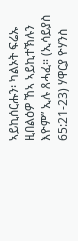ኣይኪሰርሑን፡ ካልኦት ፍሬኡ ዚበልዕዎ ኸኣ ኣይኪተኽሉን እዮም” ኢሉ ጸሓፈ። (ኢሳይያስ 65:21-23) ሃዋርያ ዮሃንስ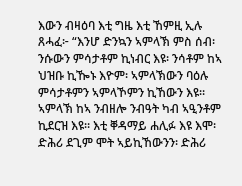እውን ብዛዕባ እቲ ግዜ እቲ ኸምዚ ኢሉ ጸሓፈ፦ “እንሆ ድንኳን ኣምላኽ ምስ ሰብ፡ ንሱውን ምሳታቶም ኪነብር እዩ፡ ንሳቶም ከኣ ህዝቡ ኪዀኑ እዮም፡ ኣምላኽውን ባዕሉ ምሳታቶምን ኣምላኾምን ኪኸውን እዩ። ኣምላኽ ከኣ ንብዘሎ ንብዓት ካብ ኣዒንቶም ኪደርዝ እዩ። እቲ ቐዳማይ ሐሊፉ እዩ እሞ፡ ድሕሪ ደጊም ሞት ኣይኪኸውንን፡ ድሕሪ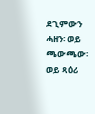ደጊምውን ሓዘን፡ ወይ ጫውጫው፡ ወይ ጻዕሪ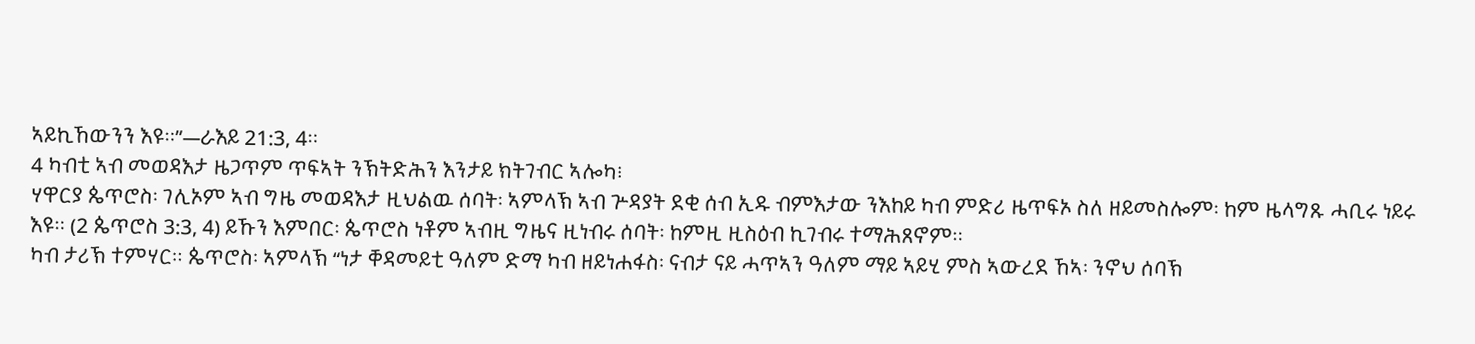ኣይኪኸውንን እዩ።”—ራእይ 21:3, 4።
4 ካብቲ ኣብ መወዳእታ ዜጋጥም ጥፍኣት ንኽትድሕን እንታይ ክትገብር ኣሎካ፧
ሃዋርያ ጴጥሮስ፡ ገሊኦም ኣብ ግዜ መወዳእታ ዚህልዉ ሰባት፡ ኣምላኽ ኣብ ጕዳያት ደቂ ሰብ ኢዱ ብምእታው ንእከይ ካብ ምድሪ ዜጥፍኦ ስለ ዘይመስሎም፡ ከም ዜላግጹ ሓቢሩ ነይሩ እዩ። (2 ጴጥሮስ 3:3, 4) ይኹን እምበር፡ ጴጥሮስ ነቶም ኣብዚ ግዜና ዚነብሩ ሰባት፡ ከምዚ ዚስዕብ ኪገብሩ ተማሕጸኖም።
ካብ ታሪኽ ተምሃር። ጴጥሮስ፡ ኣምላኽ “ነታ ቐዳመይቲ ዓለም ድማ ካብ ዘይነሐፋስ፡ ናብታ ናይ ሓጥኣን ዓለም ማይ ኣይሂ ምስ ኣውረደ ኸኣ፡ ንኖህ ሰባኽ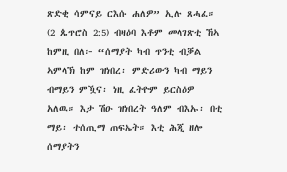ጽድቂ ሳምናይ ርእሱ ሐለዎ” ኢሉ ጸሓፈ። (2 ጴጥሮስ 2:5) ብዛዕባ እቶም መላገጽቲ ኸኣ ከምዚ በለ፦ “ሰማያት ካብ ጥንቲ ብቓል ኣምላኽ ከም ዝነበረ፡ ምድሪውን ካብ ማይን ብማይን ምዃና፡ ነዚ ፈትዮም ይርስዕዎ አለዉ። እታ ሽዑ ዝነበረት ዓለም ብእኡ፡ በቲ ማይ፡ ተሰጢማ ጠፍኤት። እቲ ሕጂ ዘሎ ሰማያትን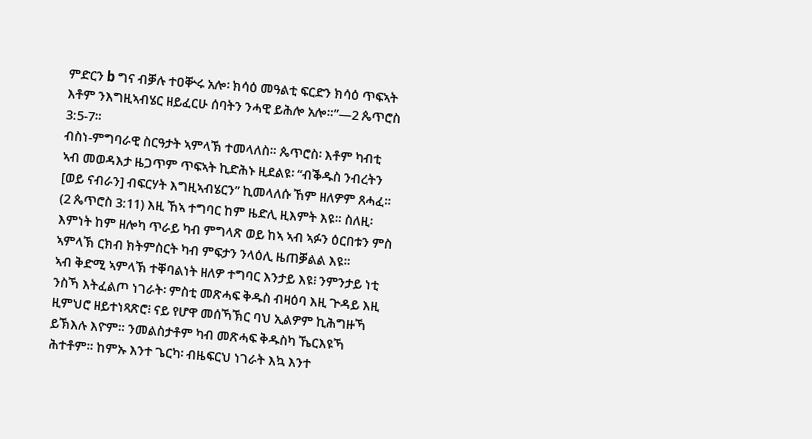ምድርን b ግና ብቓሉ ተዐቝሩ አሎ፡ ክሳዕ መዓልቲ ፍርድን ክሳዕ ጥፍኣት እቶም ንእግዚኣብሄር ዘይፈርሁ ሰባትን ንሓዊ ይሕሎ አሎ።”—2 ጴጥሮስ 3:5-7።
ብስነ-ምግባራዊ ስርዓታት ኣምላኽ ተመላለስ። ጴጥሮስ፡ እቶም ካብቲ ኣብ መወዳእታ ዜጋጥም ጥፍኣት ኪድሕኑ ዚደልዩ፡ “ብቕዱስ ንብረትን [ወይ ናብራን] ብፍርሃት እግዚኣብሄርን” ኪመላለሱ ኸም ዘለዎም ጸሓፈ። (2 ጴጥሮስ 3:11) እዚ ኸኣ ተግባር ከም ዜድሊ ዚእምት እዩ። ስለዚ፡ እምነት ከም ዘሎካ ጥራይ ካብ ምግላጽ ወይ ከኣ ኣብ ኣፉን ዕርበቱን ምስ ኣምላኽ ርክብ ክትምስርት ካብ ምፍታን ንላዕሊ ዜጠቓልል እዩ።
ኣብ ቅድሚ ኣምላኽ ተቐባልነት ዘለዎ ተግባር እንታይ እዩ፧ ንምንታይ ነቲ ንስኻ እትፈልጦ ነገራት፡ ምስቲ መጽሓፍ ቅዱስ ብዛዕባ እዚ ጕዳይ እዚ ዚምህሮ ዘይተነጻጽሮ፧ ናይ የሆዋ መሰኻኽር ባህ ኢልዎም ኪሕግዙኻ ይኽእሉ እዮም። ንመልስታቶም ካብ መጽሓፍ ቅዱስካ ኼርእዩኻ ሕተቶም። ከምኡ እንተ ጌርካ፡ ብዜፍርህ ነገራት እኳ እንተ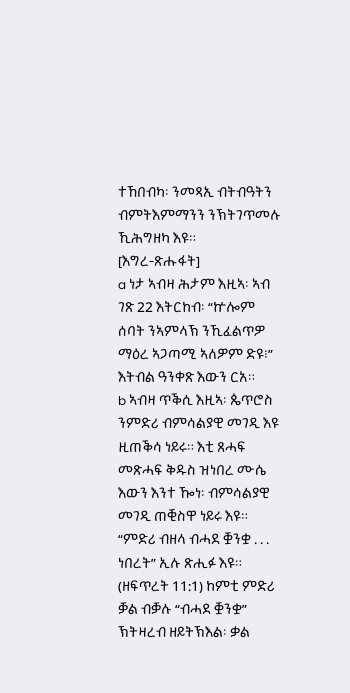ተኸበብካ፡ ንመጻኢ ብትብዓትን ብምትእምማንን ንኽትገጥመሉ ኺሕግዘካ እዩ።
[እግረ-ጽሑፋት]
a ነታ ኣብዛ ሕታም እዚኣ፡ ኣብ ገጽ 22 እትርከብ፡ “ኵሎም ሰባት ንኣምላኽ ንኺፈልጥዎ ማዕረ ኣጋጣሚ ኣለዎም ድዩ፧” እትብል ዓንቀጽ እውን ርአ።
b ኣብዛ ጥቕሲ እዚኣ፡ ጴጥሮስ ንምድሪ ብምሳልያዊ መገዲ እዩ ዚጠቕሳ ነይሩ። እቲ ጸሓፍ መጽሓፍ ቅዱስ ዝነበረ ሙሴ እውን እንተ ዀነ፡ ብምሳልያዊ መገዲ ጠቒስዋ ነይሩ እዩ። “ምድሪ ብዘላ ብሓደ ቛንቋ . . . ነበረት” ኢሉ ጽሒፉ እዩ። (ዘፍጥረት 11:1) ከምቲ ምድሪ ቓል ብቓሉ “ብሓደ ቛንቋ” ኽትዛረብ ዘይትኽእል፡ ቃል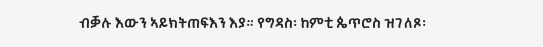ብቓሉ እውን ኣይክትጠፍእን እያ። የግዳስ፡ ከምቲ ጴጥሮስ ዝገለጾ፡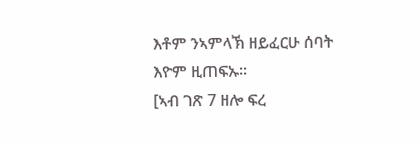እቶም ንኣምላኽ ዘይፈርሁ ሰባት እዮም ዚጠፍኡ።
[ኣብ ገጽ 7 ዘሎ ፍረ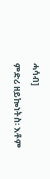ሓሳብ]
ምድሪ ዘይኰነትስ፡ እቶም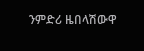ንምድሪ ዜበላሽውዋ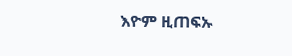እዮም ዚጠፍኡ